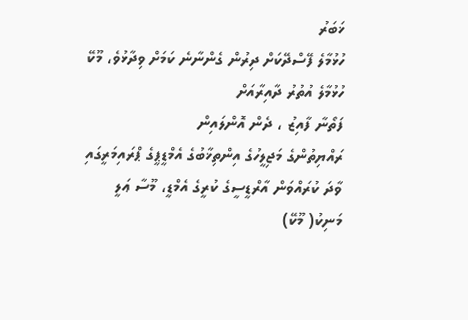ޚަބަރު
ހުޅުމާލެ ފޭސްދޭކަށް ދިރުން ގެންނާނެ ކަމަށް ވިދާޅުވެ، މޫކޭ ހުޅުމާލެ އުތުރު ދާއިރާއަށް
ފަތޯނާ ފާއިޒު ، ދެން އޮންލައިން
ރައްޔިތުންގެ މަޖިލީހުގެ އިންތިޚާބުގެ އެމްޑީޕީގެ ޕްރައިމަރީގައި ވާދަ ކުރައްވަން އާރްޑީސީގެ ކުރީގެ އެމްޑީ، މޫސާ ޢަލީ މަނިކު( މޫކޭ)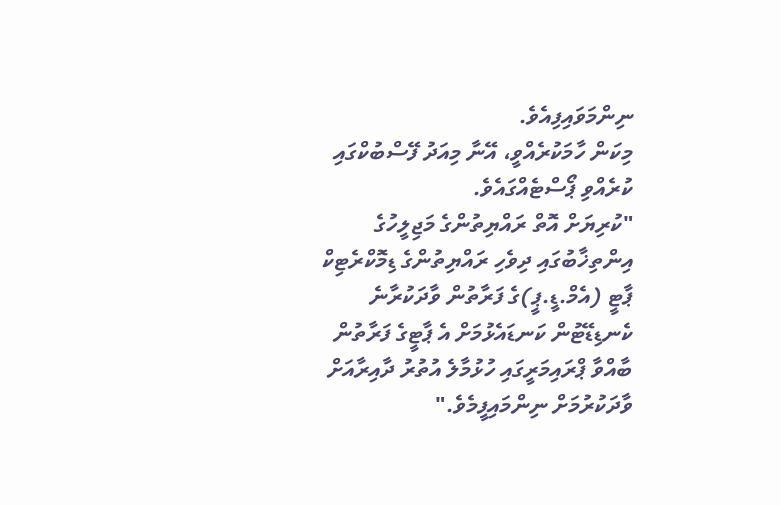ނިންމަވައިފިއެވެ.
މިކަން ހާމަކުރެއްވީ، އޭނާ މިއަދު ފޭސްބުކްގައި ކުރެއްވި ޕޯސްޓެއްގައެވެ.
"ކުރިޔަށް އޮތް ރައްޔިތުންގެ މަޖިލީހުގެ އިންތިޚާބުގައި ދިވެހި ރައްޔިތުންގެ ޑިމޮކްރެޓިކް ޕާޓީ (އެމް.ޑީ.ޕީ)ގެ ފަރާތުން ވާދަކުރާނެ ކެނޑިޑޭޓުން ކަނޑައެޅުމަށް އެ ޕާޓީގެ ފަރާތުން ބާއްވާ ޕްރައިމަރީގައި ހުޅުމާލެ އުތުރު ދާއިރާއަށް ވާދަކުރުމަށް ނިންމައިފީމެވެ."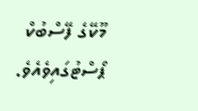މޫކޭގެ ފޭސްބުކް ޕޯސްޓުގައިވެއެވެ.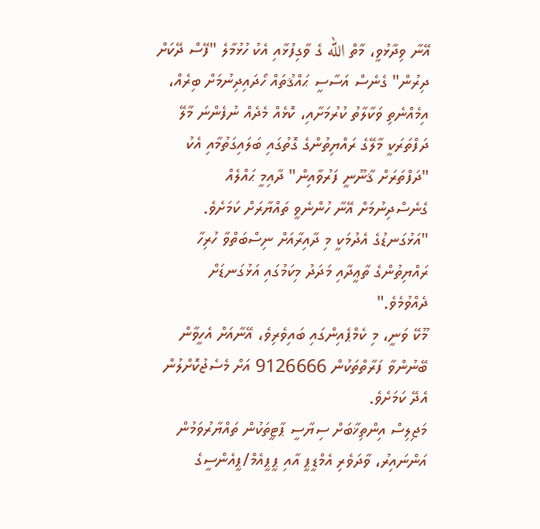އޭނާ ވިދާޅުވީ، މާތް الله ގެ ވާގިފުޅާއި އެކު ހުޅުމާލެ "ފޭސް ދޭކަށް ދިރުން" ގެނެސް އަސާސީ ޙައްޤުތައް ހޯދައިދިނުމަށް ބިރެއް، އިމެއްނެތި ވަކާލާތު ކުރުމަށާއި، ކޮޅެއް މެދެއް ނުފެންނަ މާލޭ ދަފްތަރަކީ މާލޭގެ ރައްޔިތުންގެ ގޮތުގައި ބަލައިގަތުމާއި އެކު "ދަފްތަރަށް ޤާނޫނީ ފަރުވާއިން" ދާއިމީ ޙައްލެއް ގެނެސްދިނުމަށް އޭނާ ހުންނެވީ ތައްޔާރަށް ކަމަށެވެ.
"އަޅުގަނޑުގެ އެދުމަކީ މި ދާއިރާއަށް ނިސްބަތްވާ ހުރިހާ ރައްޔިތުންގެ ތާޢީދާއި މަދަދު މިކަމުގައި އަޅުގަނޑަށް ދެއްވުމެވެ."
މޫކޭ ވަނީ، މި ކެމްޕެއިންގައި ބައިވެރިވެ، އޭނާއަށް އެހީވާން ބޭނުންވާ ފަރާތްތަކުން 9126666 އަށް މެސެޖުކޮށްލުން އެދޭ ކަމަށެވެ.
މަޖިލިސް އިންތިޚާބަށް ސިޔާސީ ޕާޓީތަކުން ތައްޔާރުވަމުން އަންނައިރު، ވާދަވެރި އެމްޑީޕީ އާއި ޕީޕީއެމް/ޕީއެންސީގެ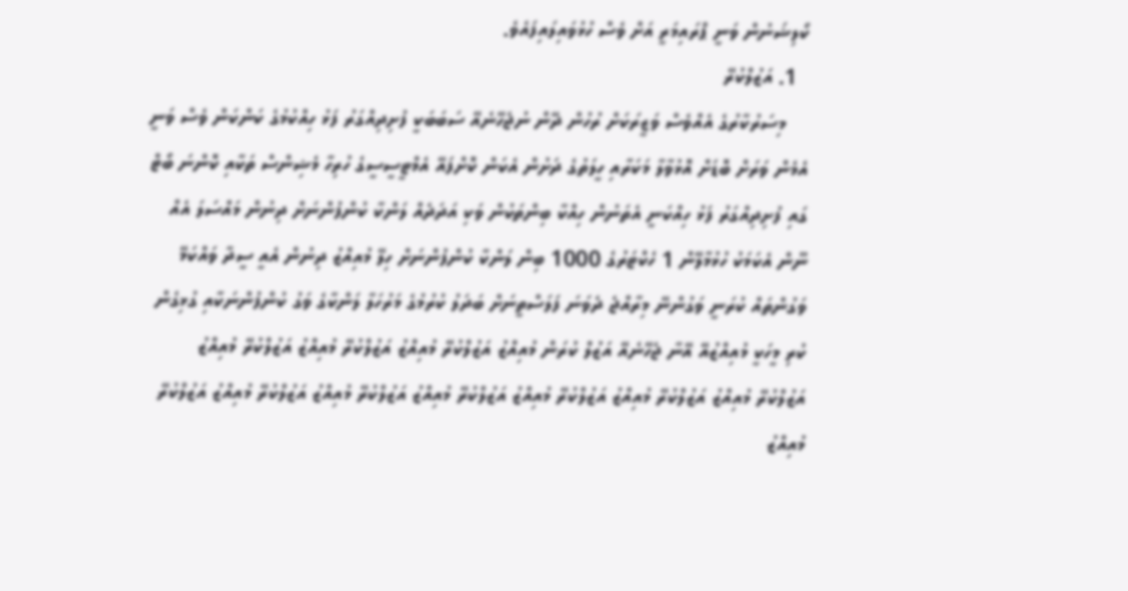ކޯލިޝަނުން ވަނީ ޕްރައިމަރީ އަށް ވެސް ހުޅުވައިލައިފައެވެ.
  1. އަޒުލްކުރޭ
    މިސަރުކާރުގެ އެއްވެސް ވަޒީރަކަށް ރުހުން ދޭން ނުޖެހޭނެއޭ ސަބަބަކީ ފުށިދިއްގަރު ފަޅު ހިއްކުމުގެ ކަންކަން ވެސް ވަނީ އެމެން ވަރަށް ބޮޑަށް އޮޅުވާލާ މަކަރާއި ހީލަތުގެ ދަށުން އެކަން ކޮށްފައޭ އެމްޓީސީސީގެ ހުރިހާ މެޝިންސް ތަކާއި ކޮންނަ ބޯޓް ގައި ފުށިދިއްގަރު ފަޅު ހިއްކަނީ އެތަނުން ހިއްކާ ބިންތަކުން ވަކި އަދަދެއް ލަންކާ ކުންފުންނަށް ދިނުން މައްސަލަ އެއް ނޫން އެކަމަކު ހުޅުމާލޭން 1 ހެކްޓަރުގެ 1000 ބިން ލަންކާ ކުންފުންނަށް ހިލޭ މުއިއްޒު ދިނުން އެއީ ސީދާ ވައްކަމޭ ވަގުންތައް ކުރަނީ ވަގުންނޭ މިރާއްޖެ ދެވަނަ ފަލަސްތީނަށް ބަދަލު ކުރުމުގެ މަރުހަލާ ލަންކާގެ ވަގު ކުންފުންނަކާއި ގުޅިގެން ކުރި މީހަކީ މުއިއްޒުއޭ އޭނާ ޖެހޭނެއޭ އަޒުލް ކުރަން މުއިއްޒު އަޒުލްކުރޭ މުއިއްޒު އަޒުލްކުރޭ މުއިއްޒު އަޒުލްކުރޭ މުއިއްޒު އަޒުލްކުރޭ މުއިއްޒު އަޒުލްކުރޭ މުއިއްޒު އަޒުލްކުރޭ މުއިއްޒު އަޒުލްކުރޭ މުއިއްޒު އަޒުލްކުރޭ މުއިއްޒު އަޒުލްކުރޭ މުއިއްޒު އަޒުލްކުރޭ މުއިއްޒު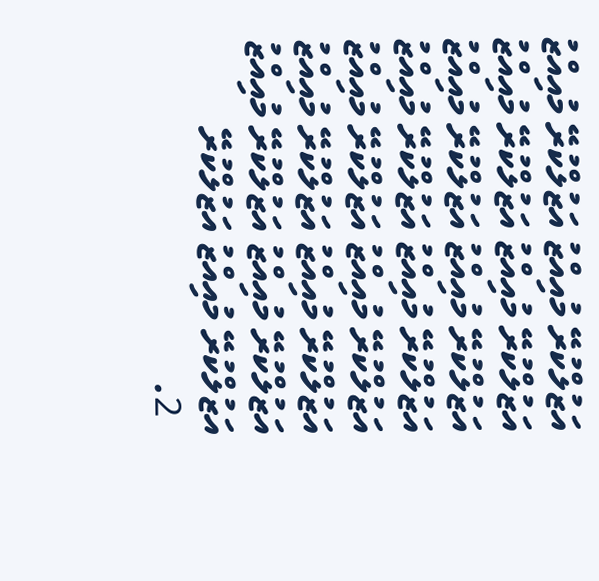އަޒުލްކުރޭ މުއިއްޒު އަޒުލްކުރޭ މުއިއްޒު އަޒުލްކުރޭ މުއިއްޒު އަޒުލްކުރޭ މުއިއްޒު އަޒުލްކުރޭ މުއިއްޒު އަޒުލްކުރޭ މުއިއްޒު އަޒުލްކުރޭ މުއިއްޒު އަޒުލްކުރޭ މުއިއްޒު އަޒުލްކުރޭ މުއިއްޒު އަޒުލްކުރޭ މުއިއްޒު އަޒުލްކުރޭ މުއިއްޒު އަޒުލްކުރޭ މުއިއްޒު އަޒުލްކުރޭ މުއިއްޒު އަޒުލްކުރޭ މުއިއްޒު އަޒުލްކުރޭ މުއިއްޒު އަޒުލްކުރޭ
  2.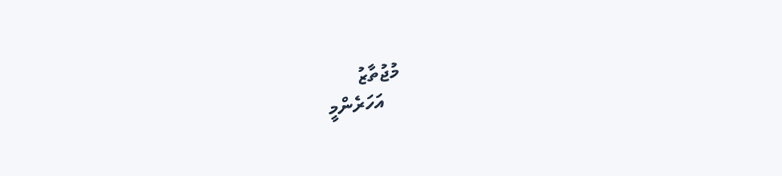މުޖުތާޒު
    އަހަރެންމީ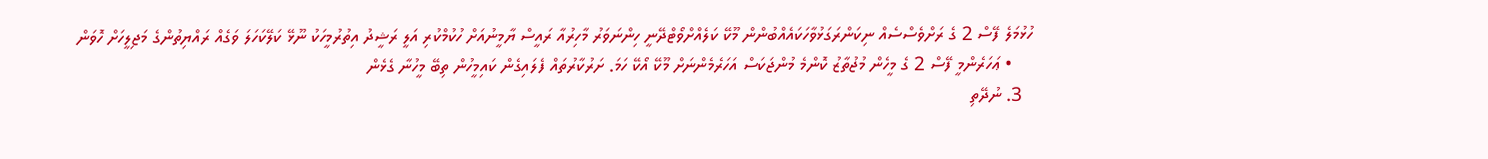ހުޅުމަލެ ފޭސް 2 ގެ ރަށްވެސްސެއް ނިކަންރަގަޅުވާހަކައެއްބުންން މޫކޭ ކަލެއްށްވޯޓްދޭނީ ހިންނަވަރު މާހިރުއާ ރައީސް ޔާމީނުއަށް ހުކުމްކުރި އަލީ ރަޝީދު އިތުރުމީހަކު ނޫޅޭ ކަލޭކަހަލަ ވަގެއް ރައްޔިތުންގެ މަޖިލީހަށް ހޮވަން
    • ޢަހަރެންމީ ފޭސް 2 ގެ މީހެން މުޖުތާޒު ކޮންމެ މުންޖަކަސް އަހަރެމެންނަށް މޫކޭ އޯކޭ ހަމަ. ށަރުކާރުތައް ފެލައިގެން ކައިމީހުން ތިބޭ މީހުނާ ގެޅެން
  3. ނުދޭތި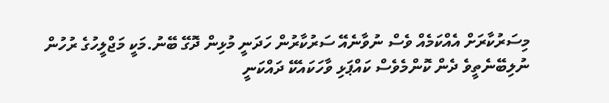މިސަރުކާރަށް އެއްކަމެއް ވެސް ނުވާނެއޭ ސަރުކާރުން ހަދަނީ މުޅިން ދޮގޭ ބޭނު.މަކީ މަޖްލީހުގެ ރުހުން ނުލިބޭނެތީވެ ދެން ކޮންމެވެސް ކައްޕަޅި ވާހަކައެކޭ ދައްކަނީ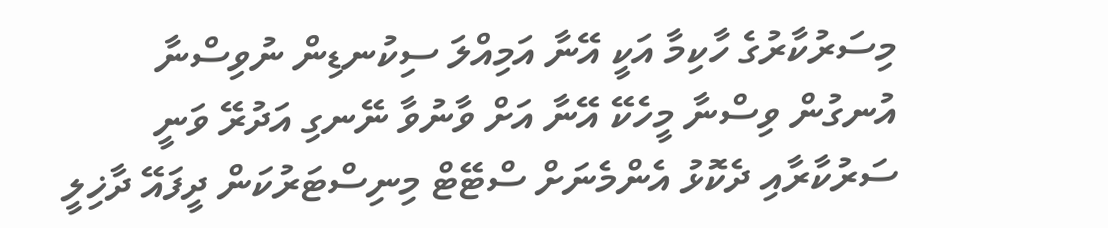މިސަރުކާރުގެ ހާކިމާ އަކީ އޭނާ އަމިއްލަ ސިކުނޑިން ނުވިސްނާ އުނގުން ވިސްނާ މީހެކޭ އޭނާ އަށް ވާނުވާ ނޭނގި އަދުރޭ ވަނީ ސަރުކާރާއި ދެކޮޅު އެންމެނަށް ސްޓޭޓް މިނިސްޓަރުކަން ދީފައޭ ދާޚިލީ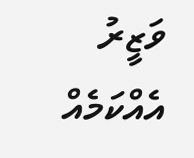ވަޒީރު އެއްކަމެއް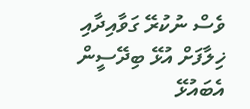ވެސް ނުކުރޭ ގަވާއިދާއި ޚިލާފަށް އުޅޭ ބިދޭސީން އެބައުޅޭ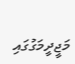މަޖީދީމަގުގައި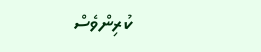ކުރިންވެސް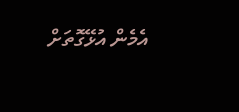އެމެން އުޅޭގޮތަށް